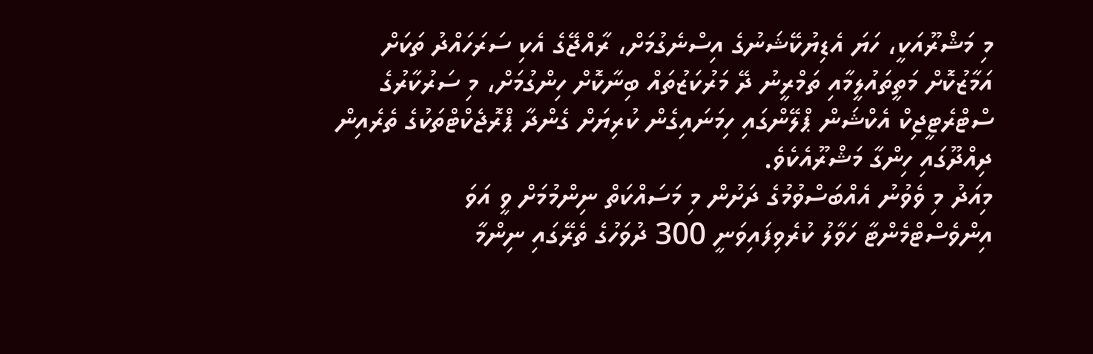މި މަޝްރޫއަކީ، ހަޔަ އެޑިޔުކޭޝަނުގެ އިސްނެގުމަށް، ރާއްޖޭގެ އެކި ސަރަހައްދު ތަކަށް އަމާޒުކޮށް މަތީތައުލީމާއި ތަމްރީނު ދޭ މަރުކަޒުތައް ބިނާކޮށް ހިންގުމަށް، މި ސަރުކާރުގެ ސްޓްރެޓީޖިކް އެކްޝަން ޕްލޭންގައި ހިމަނައިގެން ކުރިޔަށް ގެންދާ ޕްރޮޖެކްޓްތަކުގެ ތެރެއިން ދިއްދޫގައި ހިންގާ މަޝްރޫއެކެވެ.
މިއަދު މި ވެވުނު އެއްބަސްވުމުގެ ދަށުން މި މަސައްކަތް ނިންމުމަށް ވީ އަވަ އިންވެސްޓްމެންޓާ ހަވާލު ކުރެވިފައިވަނީ 300 ދުވަހުގެ ތެރޭގައި ނިންމާ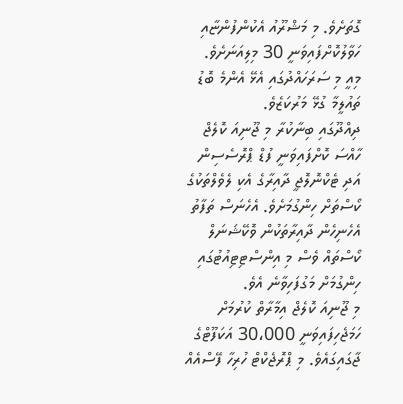ގޮތަށެވެ. މި މަޝްރޫއު އެކުންފުންޏާއި ހަވާލުކޮށްފައިވަނީ 30 މިލިއަނަށެވެ.
މިއީ މި ސަރަހައްދުގައި އެޅޭ އެންމެ ބޮޑު ތައުލީމާ ގުޅޭ މަރުކަޒެވެ.
ދިއްދޫގައި ބިނާކުރާ މި ޖޫނިއަ ކޮލެޖް ހާއްސަ ކޮށްފައިވަނީ ފުޑް ޕްރޮސެސިން އަދި ޓެކްނޮލޮޖީ ދާއިރާގެ އެކި ލެވެލްތަކުގެ ކޯސްތަށް ހިންގުމަށެވެ. އެހެނަސް ތަފާތު އެހެނިހެން ދާއިރާތަކުން ވޮކޭޝަނަލް ކޯސްތައް ވެސް މި އިންސްޓިޓިއުޓުގައި ހިންގުމަށް މަގުފަހިވާނެ އެވެ.
މި ޖޫނިއަ ކޮލެޖް އިމާރާތް ކުރުމަށް ހަމަޖެހިފައިވަނީ 30،000 އަކަފޫޓްގެ ޖާގައިގައެވެ. މި ޕްރޮޖެކްޓް ހުރިހާ ފޭސްއެއް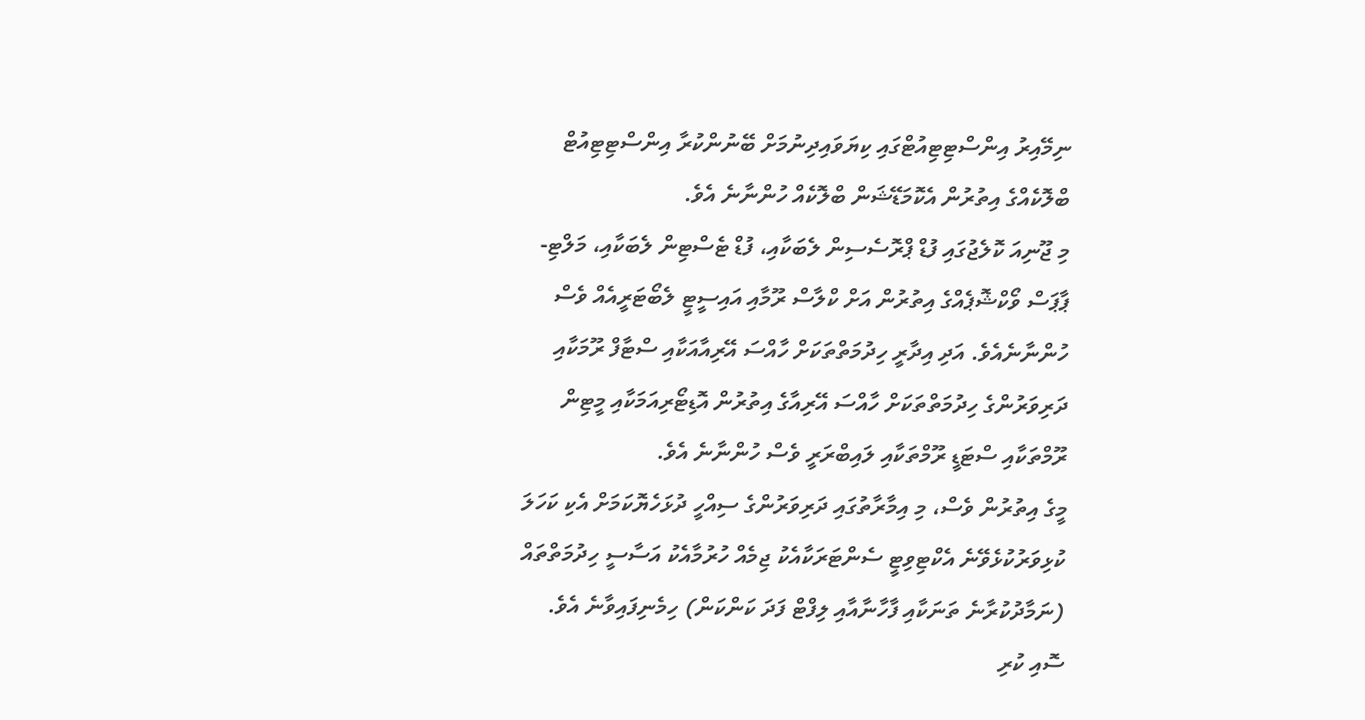ނިމޭއިރު އިންސްޓިޓިއުޓްގައި ކިޔަވައިދިނުމަށް ބޭނުންކުރާ އިންސްޓިޓިއުޓް ބްލޮކެއްގެ އިތުރުން އެކޮމަޑޭޝަން ބްލޮކެއް ހުންނާނެ އެވެ.
މި ޖޫނިއަ ކޮލެޖުގައި ފުޑް ޕްރޮސެސިން ލެބަކާއި، ފުޑް ޓެސްޓިން ލެބަކާއި، މަލްޓި-ޕާޕަސް ވޯކްޝޮޕެއްގެ އިތުރުން އަށް ކްލާސް ރޫމާއި އައިސީޓީ ލެބޯޓަރީއެއް ވެސް ހުންނާނެއެވެ. އަދި އިދާރީ ހިދުމަތްތަކަށް ހާއްސަ އޭރިއާއަކާއި ސްޓާފް ރޫމަކާއި ދަރިވަރުންގެ ހިދުމަތްތަކަށް ހާއްސަ އޭރިއާގެ އިތުރުން އޮޑިޓޯރިއަމަކާއި މީޓިން ރޫމްތަކާއި ސްޓަޑީ ރޫމްތަކާއި ލައިބްރަރީ ވެސް ހުންނާނެ އެވެ.
މީގެ އިތުރުން ވެސް، މި އިމާރާތުގައި ދަރިވަރުންގެ ސިއްހީ ދުޅަހެޔޮކަމަށް އެކި ކަހަލަ ކުޅިވަރުކުޅެވޭނެ އެކްޓިވިޓީ ސެންޓަރަކާއެކު ޖިމެއް ހުރުމާއެކު އަސާސީ ހިދުމަތްތައް (ނަމާދުކުރާނެ ތަނަކާއި ފާހާނާއާއި ލިފްޓް ފަދަ ކަންކަން) ހިމެނިފައިވާނެ އެވެ.
ސޮއި ކުރި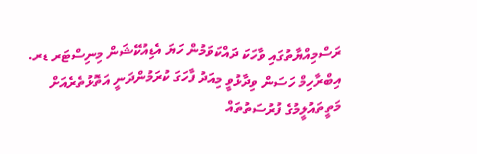ރަސްމިއްޔާތުގައި ވާހަކަ ދައްކަވަމުން ހަޔަ އެޑިއުކޭޝަން މިނިސްޓަރ ޑރ. އިބްރާހިމް ހަސަން ވިދާޅުވީ މިއަދު ފާހަގަ ކުރަމުންދަނީ އަތޮޅުތެރެއަށް މަތީތައުލީމުގެ ފުރުސަތުތައް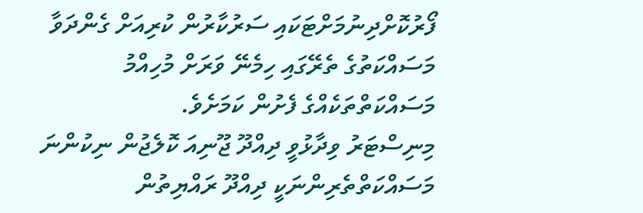ފޯރުކޮށްދިނުމަށްޓަކައި ސަރުކާރުން ކުރިއަށް ގެންދަވާ މަސައްކަތުގެ ތެރޭގައި ހިމެނޭ ވަރަށް މުހިއްމު މަސައްކަތްތަކެއްގެ ފެށުން ކަމަށެވެ.
މިނިސްޓަރު ވިދާޅުވީ ދިއްދޫ ޖޫނިއަ ކޮލެޖުން ނިކުންނަ މަސައްކަތްތެރިންނަކީ ދިއްދޫ ރައްޔިތުން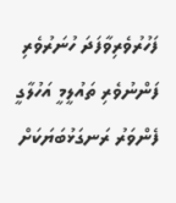ފަހުރުވެރިވާފަދަ ހުނަރުވެރި ފަންނުވެރި ތައުލީމީ އަހުލާގީ ފެންވަރު ރަނގަޅުބަޔަކަށް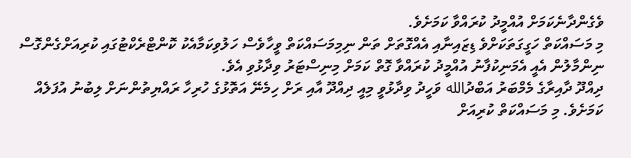ވެގެންދާނެކަމަށް އުއްމީދު ކުރައްވާ ކަމަށެވެ.
މި މަސައްކަތް ހަގީގަތަކަށްވެ ޑިޒައިނާއި އެއްގޮތަށް ތަން ނިމިމަސައްކަތް ވީހާވެސް ހަލުވިކަމާއެކު ކޮންޓްރެކްޓުގައި ކުރިއަށްގެންގޮސް ނިންމާލުން އެއީ އެމަނިކުފާނު އުއްމީދު ކުރައްވާ ގޮތް ކަމަށް މިނިސްޓަރު ވިދާޅުވި އެވެ.
ދިއްދޫ ދާއިރާގެ މެމްބަރު އަބްދުالله ވަހީދު ވިދާޅުވީ މިއީ ދިއްދޫ އާއި ރަށް ހިމެނޭ އަތޮޅުގެ ހުރިހާ ރައްޔިތުންނަށް ލިބުނު އުފަލެއް ކަމަށެވެ. މި މަސައްކަތް ކުރިއަށް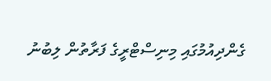ގެންދިއުމުގައި މިނިސްޓްރީގެ ފަރާތުން ލިބުނު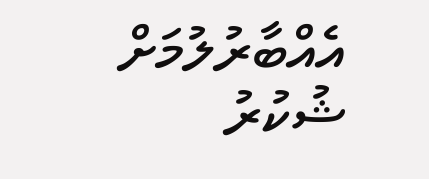އެއްބާރުލުމަށް ޝުކުރު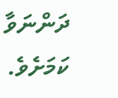ދަންނަވާ ކަމަށެވެ.